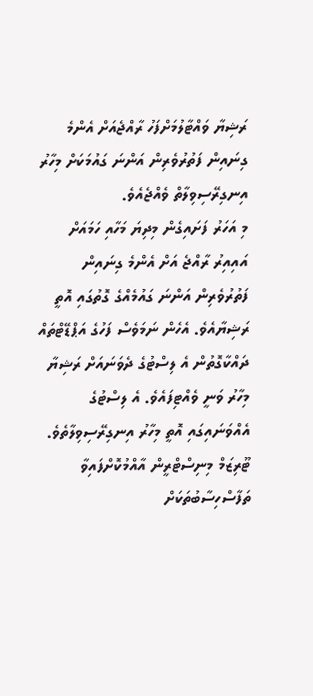ރަޝިޔާ ވައްޓާލުމަށްފަހު ރާއްޖެއަށް އެންމެ ގިނައިން ފަތުރުވެރިން އަންނަ ގައުމަކަށް މިހާރު އިނގިރޭސިވިލާތް ވެއްޖެއެވެ.
މި އަހަރު ފަށައިގެން މިދިޔަ މަހާއި ހަމައަށް އައިއިރު ރާއްޖެ އަށް އެންމެ ގިނައިން ފަތުރުވެރިން އަންނަ ގައުމެއްގެ ގޮތުގައި އޮތީ ރަޝިޔާއެވެ. އެހެން ނަމަވެސް ފަހުގެ އަޕްޑޭޓްތައް ދައްކާގޮތުން އެ ލިސްޓުގެ ދެވަނައަށް ރަޝިޔާ މިހާރު ވަނީ ވެއްޓިފައެވެ. އެ ލިސްޓުގެ އެއްވަނައިގައި އޮތީ މިހާރު އިނގިރޭސިވިލާތެވެ.
ޓޫރިޒަމް މިނިސްޓްރީން އާއްމުކޮށްފައިވާ ތަފާސްހިސާބުތަކަށް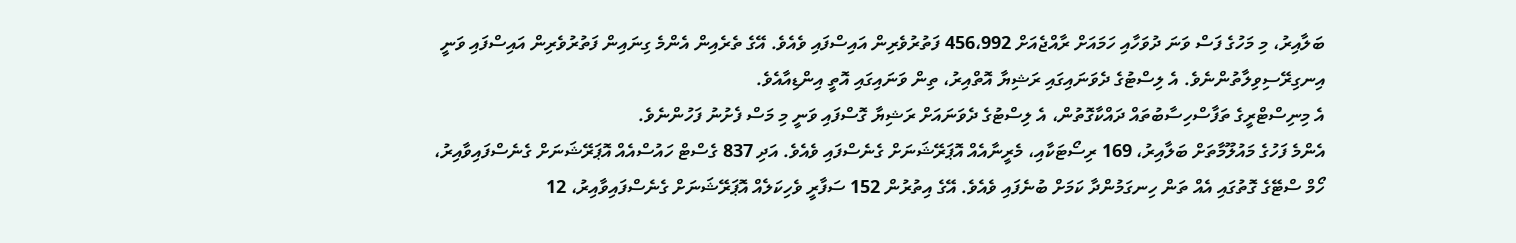ބަލާއިރު، މި މަހުގެ ފަސް ވަނަ ދުވަހާއި ހަމައަށް ރާއްޖެއަށް 456،992 ފަތުރުވެރިން އައިސްފައި ވެއެވެ. އޭގެ ތެރެއިން އެންމެ ގިނައިން ފަތުރުވެރިން އައިސްފައި ވަނީ އިނގިރޭސިވިލާތުންނެވެ. އެ ލިސްޓުގެ ދެވަނައިގައި ރަޝިޔާ އޮތްއިރު، ތިން ވަނައިގައި އޮތީ އިންޑިއާއެވެ.
އެ މިނިސްޓްރީގެ ތަފާސްހިސާބުތައް ދައްކާގޮތުން، އެ ލިސްޓުގެ ދެވަނައަށް ރަޝިޔާ ގޮސްފައި ވަނީ މި މަސް ފެށުނު ފަހުންނެވެ.
އެންމެ ފަހުގެ މައުލޫމާތަށް ބަލާއިރު، 169 ރިސޯޓަކާއި، މެރީނާއެއް އޮޕަރޭޝަނަށް ގެނެސްފައި ވެއެވެ. އަދި 837 ގެސްޓް ހައުސްއެއް އޮޕަރޭޝަނަށް ގެނެސްފައިވާއިރު، ހޯމް ސްޓޭގެ ގޮތުގައި އެއް ތަން ހިނގަމުންދާ ކަމަށް ބުނެފައި ވެއެވެ. އޭގެ އިތުރުން 152 ސަފާރީ ވެހިކަލެއް އޮޕަރޭޝަނަށް ގެނެސްފައިވާއިރު، 12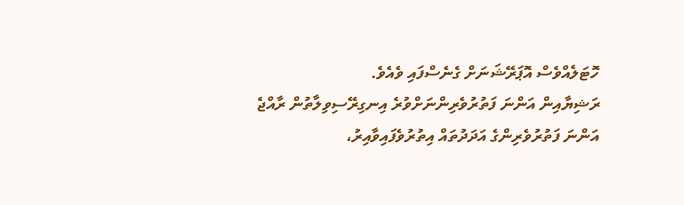ހޮޓަލެއްވެސް އޮޕަރޭޝަނަށް ގެނެސްފައި ވެއެވެ.
ރަޝިޔާއިން އަންނަ ފަތުރުވެރިންނަށްވުރެ އިނގިރޭސިވިލާތުން ރާއްޖެ އަންނަ ފަތުރުވެރިންގެ އަދަދުތައް އިތުރުވެފައިވާއިރު،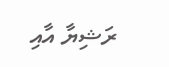ރަޝިޔާ އާއި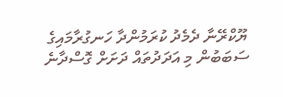ޔޫކްރޭނާ ދެމެދު ކުރަމުންދާ ހަނގުރާމައިގެ ސަބަބުން މި އަދަދުތައް ދަށަށް ގޮސްދާނެ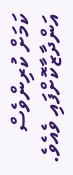ކަމަށް ކުރިންވެސް އަންދާޒާކޮށްފައި ވެއެވެ.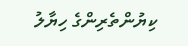ކިޔުންތެރިންގެ ހިޔާލު